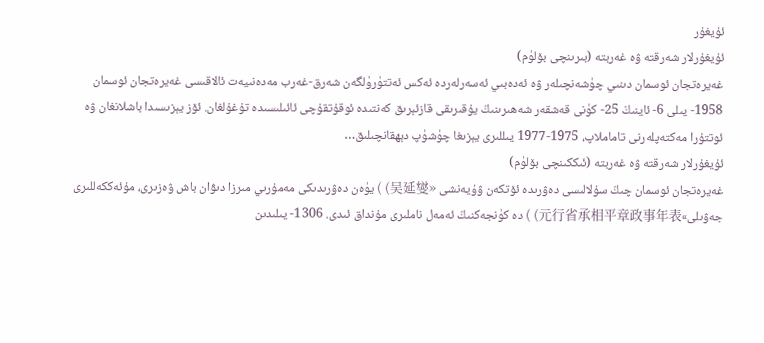ئۇيغۇر
ئۇيغۇرلار شەرقتە ۋە غەربتە (بىرىنچى بۆلۈم)
غەيرەتجان ئوسمان دىنىي چۈشەنچىلەر ۋە ئەدەبىي ئەسەرلەردە ئەكس ئەتتۈرۈلگەن شەرق-غەرب مەدەنىيەت ئالاقىسى غەيرەتجان ئوسمان 1958- يىلى 6- ئاينىڭ 25- كۈنى قەشقەر شەھىرىنىڭ يۇقىرىقى قازئېرىق كەنتىدە ئوقۇتقۇچى ئائىلىسىدە تۇغۇلغان. ئۆز يېزىسىدا باشلانغان ۋە ئوتتۇرا مەكتەپلەرنى تاماملاپ، 1975-1977 يىللىرى يېزىغا چۈشۈپ دېھقانچىلىق…
ئۇيغۇرلار شەرقتە ۋە غەربتە (ئىككىنچى بۆلۈم)
غەيرەتجان ئوسمان چىڭ سۇلالىسى دەۋرىدە ئۆتكەن ۋۇيەنشى «吴延燮) ) يۈەن دەۋرىدىكى مەمۇرىي مىرزا دىۋان باش ۋەزىرى، مۇئەككەللىرى جەۋىلى»元行省承相平章政事年表) ) دە كۈنجەكنىڭ ئەمەل ناملىرى مۇنداق ئىدى. 1306- يىلىدىن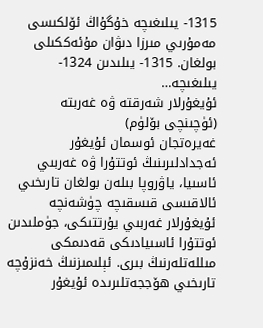1315- يىلىغىچە خۇگۇاڭ ئۆلكىسى مەمۇرىي مىرزا دىۋان مۇئەككىلى بولغان. 1315- يىلىدىن 1324- يىلىغىچە…
ئۇيغۇرلار شەرقتە ۋە غەربتە (ئۈچىنچى بۆلۈم)
غەيرەتجان ئوسمان ئۇيغۇر ئەجدادلىرىنىڭ ئوتتۇرا ۋە غەربىي ئاسىيا، ياۋروپا بىلەن بولغان تارىخىي ئالاقىسى قىسقىچە چۈشەنچە ئۇيغۇرلار غەربىي يۇرتتىكى، جۈملىدىن ئوتتۇرا ئاسىيادىكى قەدىمكى مىللەتلەرنىڭ بىرى. ئېلىمىزنىڭ خەنزۇچە تارىخىي ھۆججەتلىرىدە ئۇيغۇر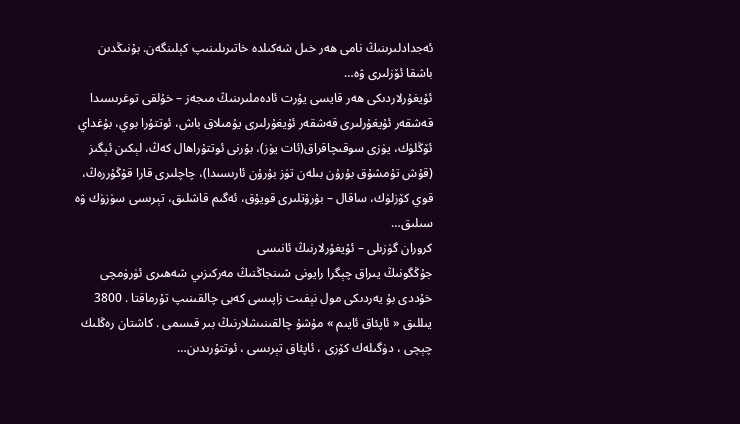ئەجدادلىرىنىڭ نامى ھەر خىل شەكىلدە خاتىرىلىنىپ كېلىنگەن. بۇنىڭدىن باشقا ئۆزلىرى ۋە…
ئۇيغۇرلاردىكى ھەر قايسى يۇرت ئادەملىرىنىڭ مىجەز – خۇلقى توغرىسىدا
قەشقەر ئۇيغۇرلىرى قەشقەر ئۇيغۇرلىرى يۇمىلاق باش، ئوتتۇرا بوي، بۇغداي ئۆڭلۈك، يۈزى سوقىچاقراق(ئات يۈز)، بۇرنى ئوتتۇراھال كەڭ، لېكىن ئېگىز (قۇش تۇمشۇق بۇرۇن بىلەن تۈز بۇرۇن ئارىسىدا)، چاچلىرى قارا قۇڭۇررەڭ، قوي كۆزلۈك، ساقال – بۇرۇتلىرى قويۇق، ئەگىم قاشلىق، تېرىسى سۈزۈك ۋە سىلىق…
كروران گۈزىلى – ئۇيغۇرلارنىڭ ئانىسى
جۇڭگونىڭ يىراق چېگرا رايونى شىنجاڭنىڭ مەركىزىي شەھىرى ئۈرۈمچى خۇددى بۇ يەردىكى مول نېفىت زاپىسى كەبى چالقىنىپ تۇرماقتا . 3800 يىللىق « ئاپئاق ئايىم » مۇشۇ چالقىنىشلارنىڭ بىر قىسمى . كاشتان رەڭلىك چېچى ، دۈگىلەك كۆزى ، ئاپئاق تېرىسى ، ئوتتۇرىدىن…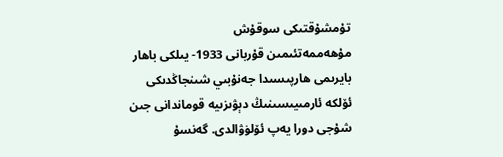تۇمشۇقتىكى سوقۇش
مۇھەممەتئىمىن قۇربانى 1933- يىلكى باھار بايرىمى ھارپىسىدا جەنۇبىي شىنجاڭدىكى ئۆلكە ئارمىيىسىنىڭ دېۋىزىيە قوماندانى جىن شۇجى دورا يەپ ئۆلۈۋالدى. گەنسۇ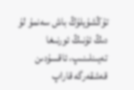تۇڭشۇيلۇڭ باش سەنمۇ لۇ دىڭ ئۇنىڭ ئورنىغا تەيىنلىنىپ، ئاقسۇدىن قەشقەرگە قاراپ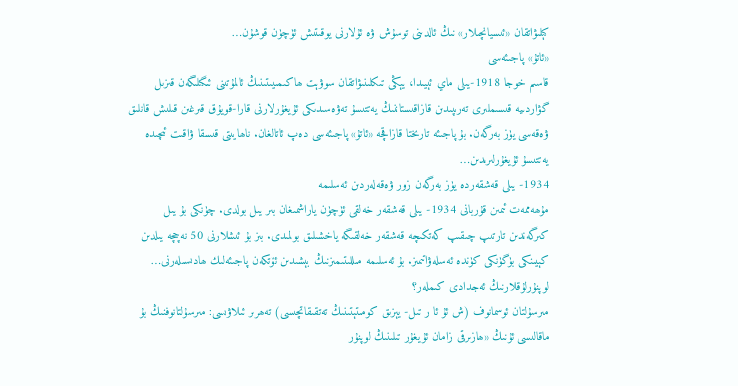كېلىۋاتقان «ئىسيانچىلار» نىڭ ئالدىنى توسۇش ۋە ئۇلارنى يوقىتىش ئۈچۈن قوشۇن…
«ئاتۇ» پاجىئەسى
قاسىم خوجا 1918-يىلى ماي ئېيىدا، يېڭى تىكلىنىۋاتقان سوۋېت ھاكىمىيىتىنىڭ ئالمۇتىنى ئىگىلىگەن قىزىل گۋاردىيە قىسىملىرى تەرىپىدىن قازاقىستاننىڭ يەتتىسۇ تەۋەسىدىكى ئۇيغۇرلارنى قارا-قويۇق قىرغىن قىلىش قانلىق ۋەقەسى يۈز بەرگەن. بۇ پاجىئە تارىختا قازاقچە «ئاتۇ» پاجىئەسى دەپ ئاتالغان. ناھايىتى قىسقا ۋاقىت ئىچىدە يەتتىسۇ ئۇيغۇرلىرىدىن…
1934- يىلى قەشقەردە يۈز بەرگەن زور ۋەقەلەردىن ئەسلىمە
مۇھەممەت ئىمىن قۇربانى 1934- يىلى قەشقەر خەلقى ئۈچۈن ياراشمىغان بىر يىل بولدى. چۈنكى بۇ يىل كىرگەندىن تارتىپ چىقىپ كەتكىچە قەشقەر خەلقىگە ياخشىلىق بولمىدى. بىز بۇ ئىشلارنى 50 نەچچە يىلدىن كېيىنكى بۈگۈنكى كۈندە ئەسلەۋاتىمىز. بۇ ئەسلىمە مىللىتىمىزنىڭ بېشىدىن ئۆتكەن پاجىئەلىك ھادىسىلەرنى…
لوپنۇرلۇقلارنىڭ ئەجدادى كىملەر؟
مىرسۇلتان ئوسمانوف (ش ئۇ ئا ر تىل- يېزىق كومىتېتىنىڭ تەتقىقاتچىسى) تەھرىر ئىلاۋىسى: مىرسۇلتانوفنىڭ بۇ ماقالىسى ئۇنىڭ «ھازىرقى زامان ئۇيغۇر تىلىنىڭ لوپنۇر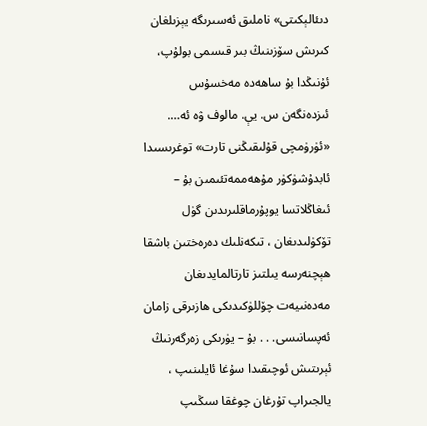دىئالېكىتى» ناملىق ئەسىرىگە يېزىلغان كىرىش سۆزىنىڭ بىر قىسمى بولۇپ، ئۇنىڭدا بۇ ساھەدە مەخسۇس ئىزدەنگەن س. يې. مالوف ۋە ئە….
«ئۈرۈمچى قۇلىقىڭنى تارت» توغرىسىدا
ئابدۇشۈكۈر مۇھەممەتئىمىن بۇ – ئىغاڭلاتسا يوپۇرماقلىرىدىن گۈل تۆكۈلىدىغان ، تىكەنلىك دەرەختىن باشقا ھېچنەرسە يىلتىز تارتالمايدىغان مەدەنىيەت چۆللۈكىدىكى ھازىرقى زامان ئەپسانىسى. . . بۇ – يۈرىكى زەرگەرنىڭ ئېرىتىش ئوچىقىدا سۇغا ئايلىنىپ ، يالجىراپ تۇرغان چوغقا سىڭىپ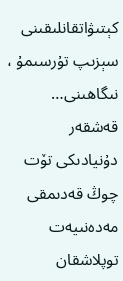كېتىۋاتقانلىقىنى سېزىپ تۇرسىمۇ ، نىگاھىنى…
قەشقەر دۇنيادىكى تۆت چوڭ قەدىمقى مەدەنىيەت توپلاشقان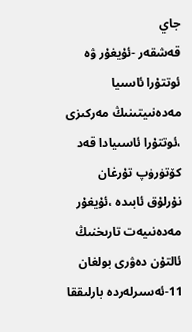جاي
قەشقەر -ئۇيغۇر ۋە ئوتتۇرا ئاسىيا مەدەنىيتىنىڭ مەركىزى ،ئوتتۇرا ئاسىيادا قەد كۆتۈرۈپ تۇرغان نۇرلۇق ئابىدە ،ئۇيغۇر مەدەنىيەت تارىخنىڭ ئالتۇن دەۋرى بولغان 11-ئەسىرلەردە بارلىققا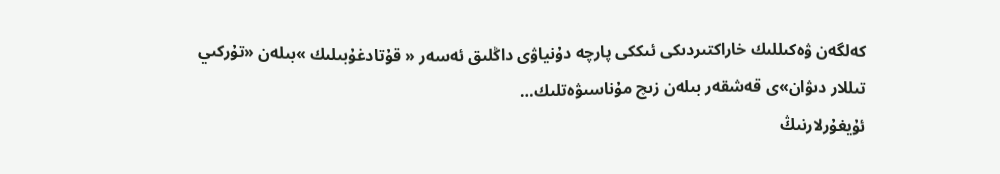كەلگەن ۋەكىللىك خاراكتىردىكى ئىككى پارچە دۇنياۋى داڭلىق ئەسەر « قۇتادغۇبىلىك »بىلەن «تۇركىي تىللار دىۋان»ى قەشقەر بىلەن زىچ مۇناسىۋەتلىك…
ئۇيغۇرلارنىڭ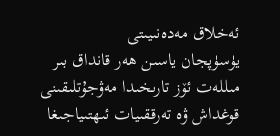ئەخلاق مەدەنىيىتى
يۈسۈپجان ياسىن ھەر قانداق بىر مىللەت ئۆز تارىخىدا مەۋجۇتلىقىنى قوغداش ۋە تەرققىيات ئىھتىياجىغا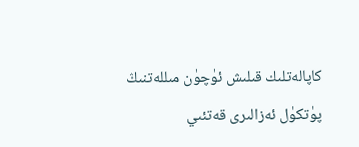كاپالەتلىك قىلىش ئۈچۈن مىللەتنىڭ پۈتكۈل ئەزالىرى قەتئىي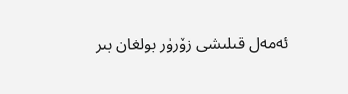ئەمەل قىلىشى زۆرۈر بولغان بىر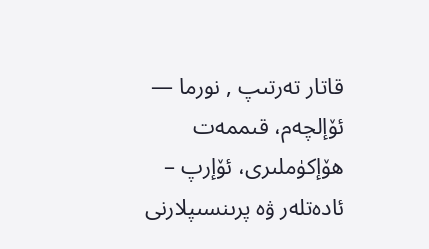قاتار تەرتىپ , نورما — ئۆإلچەم، قىممەت ھۆإكۈملىرى، ئۆإرپ – ئادەتلەر ۋە پرىنسىپلارنى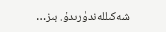شەكىللەندۈرىدۇ. بىز…